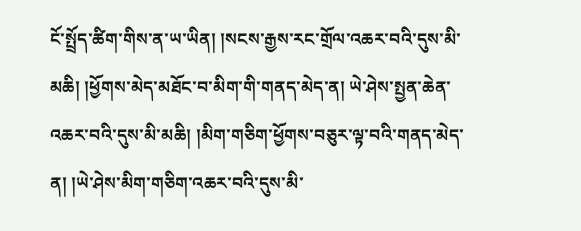ངོ་སྤྲོད་ཚིག་གིས་ན་ཡ་ཡིན། །སངས་རྒྱས་རང་གྲོལ་འཆར་བའི་དུས་མི་མཆི། །ཕྱོགས་མེད་མཐོང་བ་མིག་གི་གནད་མེད་ན། ཡེ་ཤེས་སྤྱན་ཆེན་འཆར་བའི་དུས་མི་མཆི། །མིག་གཅིག་ཕྱོགས་བཅུར་ལྟ་བའི་གནད་མེད་ན། །ཡེ་ཤེས་མིག་གཅིག་འཆར་བའི་དུས་མི་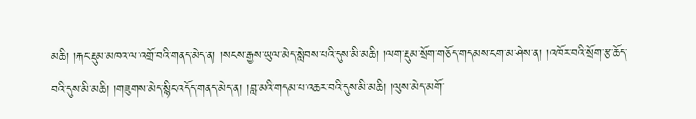མཆི། །རྐང་རྡུམ་མཁའ་ལ་འགྲོ་བའི་གནད་མེད་ན། །སངས་རྒྱས་ཡུལ་མེད་སླེབས་པའི་དུས་མི་མཆི། །ལག་རྡུམ་སྲོག་གཅོད་གདམས་ངག་མ་ཤེས་ན། །འཁོར་བའི་སྲོག་རྩ་ཆོད་བའི་དུས་མི་མཆི། །གཟུགས་མེད་སྙིང་འདོད་གནད་མེད་ན། །བླ་མའི་གདམ་པ་འཆར་བའི་དུས་མི་མཆི། །ལུས་མེད་མགོ་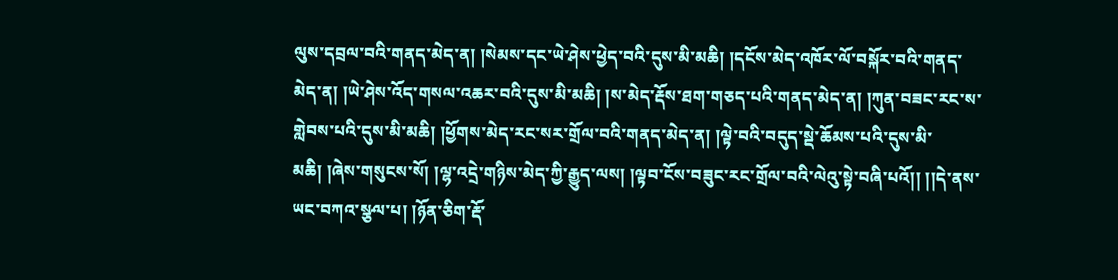ལུས་དབྲལ་བའི་གནད་མེད་ན། །སེམས་དང་ཡེ་ཤེས་ཕྱེད་བའི་དུས་མི་མཆི། །དངོས་མེད་འཁོར་ལོ་བསྐོར་བའི་གནད་མེད་ན། །ཡེ་ཤེས་འོད་གསལ་འཆར་བའི་དུས་མི་མཆི། །ས་མེད་རྡོས་ཐག་གཅད་པའི་གནད་མེད་ན། །ཀུན་བཟང་རང་ས་གླེབས་པའི་དུས་མི་མཆི། །ཕྱོགས་མེད་རང་སར་གྲོལ་བའི་གནད་མེད་ན། །ལྟེ་བའི་བདུད་སྡེ་ཆོམས་པའི་དུས་མི་མཆི། །ཞེས་གསུངས་སོ། །ལྷ་འདྲེ་གཉིས་མེད་ཀྱི་རྒྱུད་ལས། །ལྟབ་ངོས་བཟུང་རང་གྲོལ་བའི་ལེའུ་སྟེ་བཞི་པའོ།། །།དེ་ནས་ཡང་བཀའ་སྩལ་པ། །ཉོན་ཅིག་རྡོ་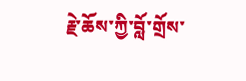རྗེ་ཆོས་ཀྱི་བློ་གྲོས་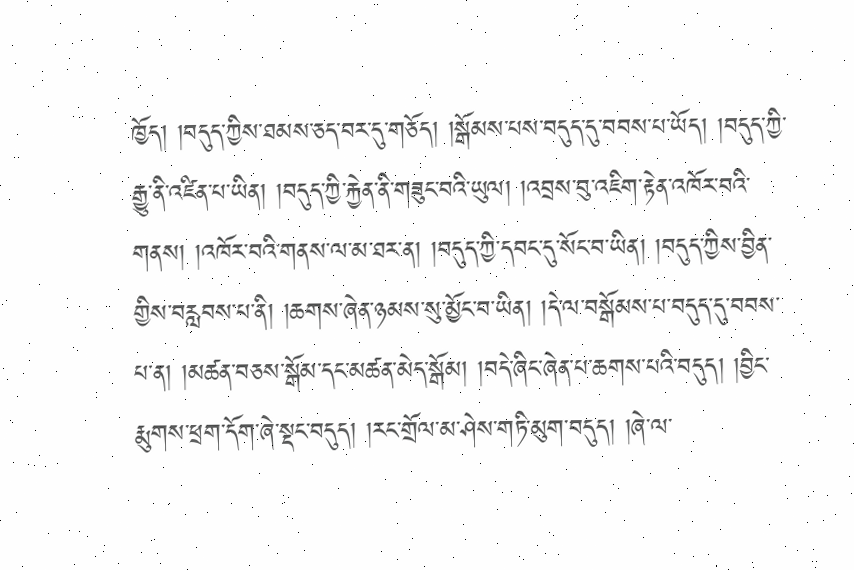ཁྱོད། །བདུད་ཀྱིས་ཐམས་ཅད་བར་དུ་གཅོད། །སྒོམས་པས་བདུད་དུ་བབས་པ་ཡོད། །བདུད་ཀྱི་རྒྱུ་ནི་འཛིན་པ་ཡིན། །བདུད་ཀྱི་རྐྱེན་ནི་གཟུང་བའི་ཡུལ། །འབྲས་བུ་འཇིག་རྟེན་འཁོར་བའི་གནས། །འཁོར་བའི་གནས་ལ་མ་ཐར་ན། །བདུད་ཀྱི་དབང་དུ་སོང་བ་ཡིན། །བདུད་ཀྱིས་བྱིན་གྱིས་བརླབས་པ་ནི། །ཆགས་ཞེན་ཉམས་སུ་མྱོང་བ་ཡིན། །དེ་ལ་བསྒོམས་པ་བདུད་དུ་བབས་པ་ན། །མཚན་བཅས་སྒོམ་དང་མཚན་མེད་སྒོམ། །བདེ་ཞིང་ཞེན་པ་ཆགས་པའི་བདུད། །བྱིང་རྨུགས་ཕྲག་དོག་ཞེ་སྡང་བདུད། །རང་གྲོལ་མ་ཤེས་གཏི་མུག་བདུད། །ཞེ་ལ་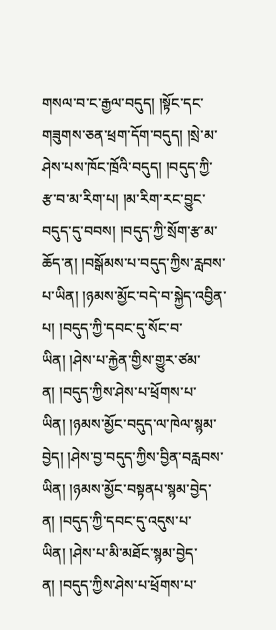གསལ་བ་ང་རྒྱལ་བདུད། །སྟོང་དང་གཟུགས་ཅན་ཕྲག་དོག་བདུད། །སྲེ་མ་ཤེས་པས་ཁོང་ཁྲོའི་བདུད། །བདུད་ཀྱི་རྩ་བ་མ་རིག་པ། །མ་རིག་རང་བྱུང་བདུད་དུ་བབས། །བདུད་ཀྱི་སྲོག་རྩ་མ་ཆོད་ན། །བསྒོམས་པ་བདུད་ཀྱིས་རླབས་པ་ཡིན། །ཉམས་མྱོང་བདེ་བ་སྐྱེད་འབྱིན་པ། །བདུད་ཀྱི་དབང་དུ་སོང་བ་ཡིན། །ཤེས་པ་རྐྱེན་གྱིས་གྱུར་ཙམ་ན། །བདུད་ཀྱིས་ཤེས་པ་ཕྲོགས་པ་ཡིན། །ཉམས་མྱོང་བདུད་ལ་ཁེལ་སྙམ་བྱེད། །ཤེས་བྱ་བདུད་ཀྱིས་བྱིན་བརླབས་ཡིན། །ཉམས་མྱོང་བསྟནཔ་སྙམ་བྱེད་ན། །བདུད་ཀྱི་དབང་དུ་འདུས་པ་ཡིན། །ཤེས་པ་མི་མཐོང་སྙམ་བྱེད་ན། །བདུད་ཀྱིས་ཤེས་པ་ཕྲོགས་པ་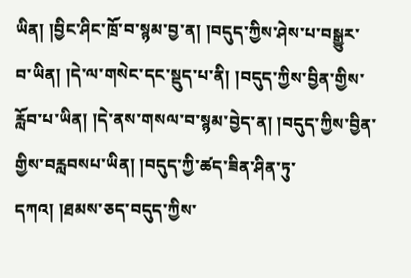ཡིན། །བྱིང་ཤིང་ཁྲོ་བ་སྙམ་བྱ་ན། །བདུད་ཀྱིས་ཤེས་པ་བསྒྱུར་བ་ཡིན། །དེ་ལ་གསེང་དང་སྡུད་པ་ནི། །བདུད་ཀྱིས་བྱིན་གྱིས་རློབ་པ་ཡིན། །དེ་ནས་གསལ་བ་སྙམ་བྱེད་ན། །བདུད་ཀྱིས་བྱིན་གྱིས་བརླབསཔ་ཡིན། །བདུད་ཀྱི་ཚད་ཟིན་ཤིན་ཏུ་དཀའ། །ཐམས་ཅད་བདུད་ཀྱིས་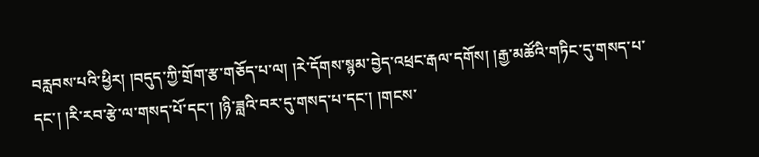བརླབས་པའི་ཕྱིར། །བདུད་ཀྱི་གྲོག་རྩ་གཅོད་པ་ལ། །རེ་དོགས་སྙམ་བྱེད་འཕྲང་རྒལ་དགོས། །རྒྱ་མཚོའི་གཏིང་དུ་གསད་པ་དང་། །རི་རབ་རྩེ་ལ་གསད་པོ་དང་། །ཉི་ཟླའི་བར་དུ་གསད་པ་དང་། །གངས་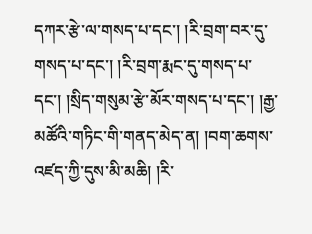དཀར་རྩེ་ལ་གསད་པ་དང་། །རི་བྲག་བར་དུ་གསད་པ་དང་། །རི་བྲག་རྨང་དུ་གསད་པ་དང་། །སྲིད་གསུམ་རྩེ་མོར་གསད་པ་དང་། །རྒྱ་མཚོའི་གཏིང་གི་གནད་མེད་ན། །བག་ཆགས་འཛད་ཀྱི་དུས་མི་མཆི། །རི་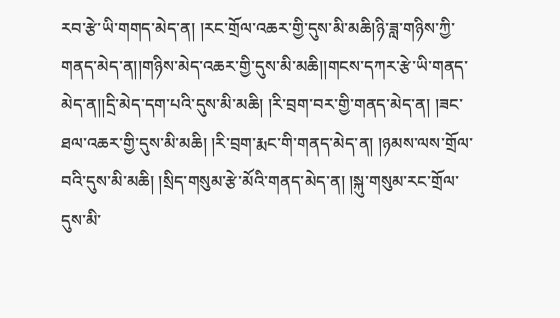རབ་རྩེ་ཡི་གགད་མེད་ན། །རང་གྲོལ་འཆར་གྱི་དུས་མི་མཆི།ཉི་ཟླ་གཉིས་ཀྱི་གནད་མེད་ན།།གཉིས་མེད་འཆར་གྱི་དུས་མི་མཆི།།གངས་དཀར་རྩེ་ཡི་གནད་མེད་ན།།དྲི་མེད་དག་པའི་དུས་མི་མཆི། །རི་བྲག་བར་གྱི་གནད་མེད་ན། །ཟང་ཐལ་འཆར་གྱི་དུས་མི་མཆི། །རི་བྲག་རྨང་གི་གནད་མེད་ན། །ཉམས་ལས་གྲོལ་བའི་དུས་མི་མཆི། །སྲིད་གསུམ་རྩེ་མོའི་གནད་མེད་ན། །སྐུ་གསུམ་རང་གྲོལ་དུས་མི་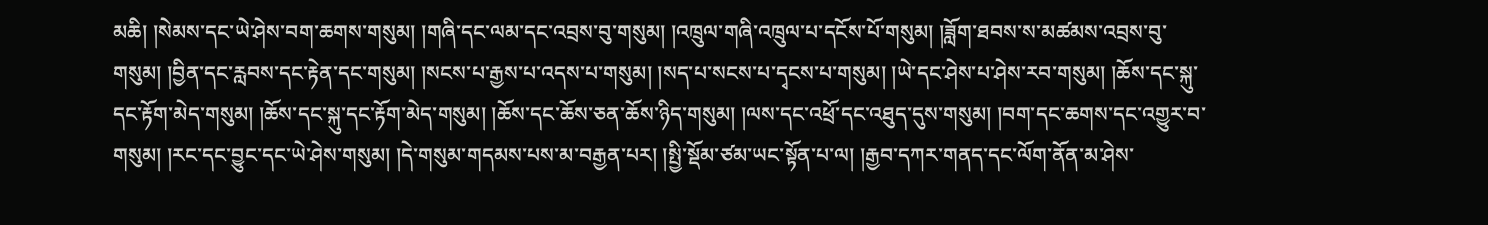མཆི། །སེམས་དང་ཡེ་ཤེས་བག་ཆགས་གསུམ། །གཞི་དང་ལམ་དང་འབྲས་བུ་གསུམ། །འཁྲུལ་གཞི་འཁྲུལ་པ་དངོས་པོ་གསུམ། །ཟློག་ཐབས་ས་མཚམས་འབྲས་བུ་གསུམ། །བྱིན་དང་རླབས་དང་རྟེན་དང་གསུམ། །སངས་པ་རྒྱས་པ་འདས་པ་གསུམ། །སད་པ་སངས་པ་དྭངས་པ་གསུམ། །ཡེ་དང་ཤེས་པ་ཤེས་རབ་གསུམ། །ཆོས་དང་སྐུ་དང་རྟོག་མེད་གསུམ། །ཆོས་དང་སྐུ་དང་རྟོག་མེད་གསུམ། །ཆོས་དང་ཆོས་ཅན་ཆོས་ཉིད་གསུམ། །ལས་དང་འཕྲོ་དང་འཐུད་དུས་གསུམ། །བག་དང་ཆགས་དང་འགྱུར་བ་གསུམ། །རང་དང་བྱུང་དང་ཡེ་ཤེས་གསུམ། །དེ་གསུམ་གདམས་པས་མ་བརྒྱན་པར། །སྤྱི་སྡོམ་ཙམ་ཡང་སྟོན་པ་ལ། །རྒྱབ་དཀར་གནད་དང་ལོག་ནོན་མ་ཤེས་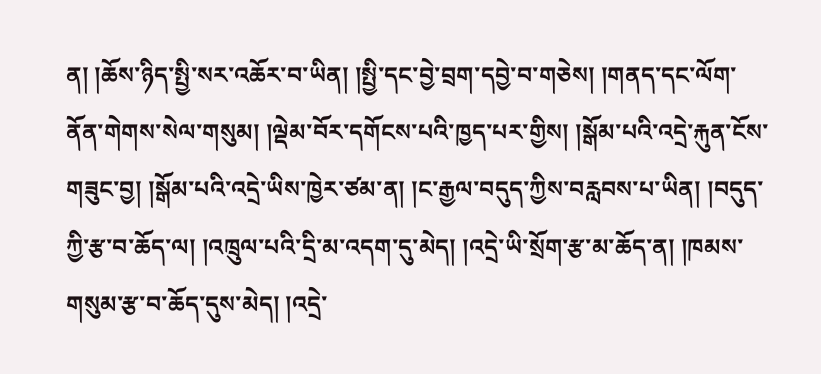ན། །ཆོས་ཉིད་སྤྱི་སར་འཆོར་བ་ཡིན། །སྤྱི་དང་བྱེ་བྲག་དབྱེ་བ་གཅེས། །གནད་དང་ལོག་ནོན་གེགས་སེལ་གསུམ། །ལྡེམ་བོར་དགོངས་པའི་ཁྱད་པར་གྱིས། །སྒོམ་པའི་འདྲེ་རྐུན་ངོས་གཟུང་བྱ། །སྒོམ་པའི་འདྲེ་ཡིས་ཁྱེར་ཙམ་ན། །ང་རྒྱལ་བདུད་ཀྱིས་བརླབས་པ་ཡིན། །བདུད་ཀྱི་རྩ་བ་ཆོད་ལ། །འཁྲུལ་པའི་དྲི་མ་འདག་དུ་མེད། །འདྲེ་ཡི་སྲོག་རྩ་མ་ཆོད་ན། །ཁམས་གསུམ་རྩ་བ་ཆོད་དུས་མེད། །འདྲེ་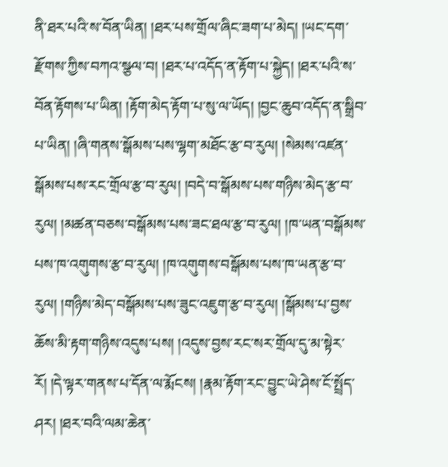ནི་ཐར་པའི་ས་བོན་ཡིན། །ཐར་པས་གྲོལ་ཞིང་ཟག་པ་མེད། །ཡང་དག་རྫོགས་ཀྱིས་བཀའ་སྩལ་བ། །ཐར་པ་འདོད་ན་རྟོག་པ་སྐྱེད། །ཐར་པའི་ས་བོན་རྟོགས་པ་ཡིན། །རྟོག་མེད་རྟོག་པ་སུ་ལ་ཡོད། །བྱང་ཆུབ་འདོད་ན་སྒྲིབ་པ་ཡིན། །ཞི་གནས་སྒོམས་པས་ལྷག་མཐོང་རྩ་བ་རུལ། །སེམས་འཛན་སྒོམས་པས་རང་གྲོལ་རྩ་བ་རུལ། །བདེ་བ་སྒོམས་པས་གཉིས་མེད་རྩ་བ་རུལ། །མཚན་བཅས་བསྒོམས་པས་ཟང་ཐལ་རྩ་བ་རུལ། །ཁ་ཡན་བསྒོམས་པས་ཁ་འགུགས་རྩ་བ་རུལ། །ཁ་འགུགས་བསྒོམས་པས་ཁ་ཡན་རྩ་བ་རུལ། །གཉིས་མེད་བསྒོམས་པས་ཟུང་འཇུག་རྩ་བ་རུལ། །སྒོམས་པ་བྱས་ཆོས་མི་རྟག་གཉིས་འདུས་པས། །འདུས་བྱས་རང་སར་གྲོལ་དུ་མ་སྟེར་རོ། །དེ་ལྟར་གནས་པ་དོན་ལ་རྨོངས། །རྣམ་རྟོག་རང་བྱུང་ཡེ་ཤེས་ངོ་སྤྲོད་ཤར། །ཐར་བའི་ལམ་ཆེན་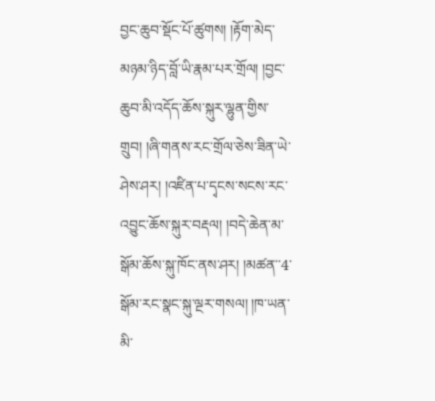བྱང་ཆུབ་སྡོང་པོ་ཚུགས། །རྟོག་མེད་མཉམ་ཉིད་བློ་ཡི་རྣམ་པར་གྲོལ། །བྱང་ཆུབ་མི་འདོད་ཆོས་སྐུར་ལྷུན་གྱིས་གྲུབ། །ཞི་གནས་རང་གྲོལ་ཅེས་ཟིན་ཡེ་ཤེས་ཤར། །འཛིན་པ་དྭངས་སངས་རང་འབྱུང་ཆོས་སྐུར་བརྡལ། །བདེ་ཆེན་མ་སྒོམ་ཆོས་སྐུ་ཁོང་ནས་ཤར། །མཚན་་4་སྒོམ་རང་སྣང་སྐུ་ལྔར་གསལ། །ཁ་ཡན་མི་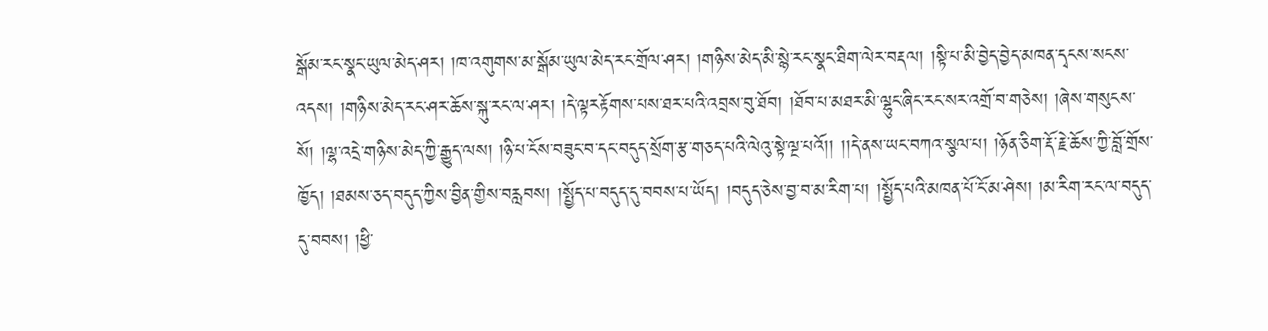སྒོམ་རང་སྣང་ཡུལ་མེད་ཤར། །ཁ་འགུགས་མ་སྒོམ་ཡུལ་མེད་རང་གྲོལ་ཤར། །གཉིས་མེད་མི་སྙེ་རང་སྣང་ཐིག་ལེར་བརྡལ། །སྟི་པ་མི་བྱེད་བྱེད་མཁན་དྭངས་སངས་འདས། །གཉིས་མེད་རང་ཤར་ཆོས་སྐུ་རང་ལ་ཤར། །དེ་ལྟརརྟོགས་པས་ཐར་པའི་འབྲས་བུ་ཐོབ། །ཐོབ་པ་མཐར་མི་ལྷུང་ཞིང་རང་སར་འགྲོ་བ་གཅེས། །ཞེས་གསུངས་སོ། །ལྷ་འདྲེ་གཉིས་མེད་ཀྱི་རྒྱུད་ལས། །ཉི་པ་ངོས་བཟུང་བ་དང་བདུད་སྲོག་རྩ་གཅད་པའི་ལེའུ་སྟེ་ལྔ་པའོ།། །།དེ་ནས་ཡང་བཀའ་སྩལ་པ། །ཉོན་ཅིག་རྡོ་རྗེ་ཆོས་ཀྱི་བློ་གྲོས་ཁྱོད། །ཐམས་ཅད་བདུད་ཀྱིས་བྱིན་གྱིས་བརླབས། །སྤྱོད་པ་བདུད་དུ་བབས་པ་ཡོད། །བདུད་ཅེས་བྱ་བ་མ་རིག་པ། །སྤྱོད་པའི་མཁན་པོ་ངོ་མ་ཤེས། །མ་རིག་རང་ལ་བདུད་དུ་བབས། །ཕྱི་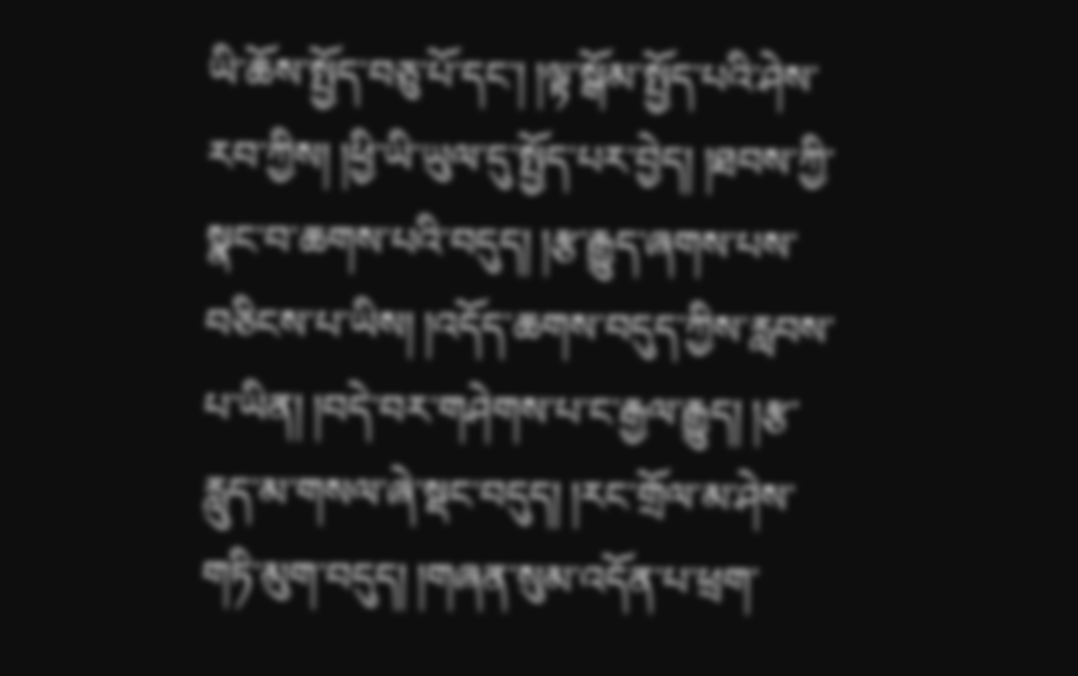ཡི་ཆོས་སྤྱོད་བཅུ་པོ་དང་། །ལྟ་སྒོམ་སྤྱོད་པའི་ཤེས་རབ་ཀྱིས། །ཕྱི་ཡི་ཡུལ་དུ་སྤྱོད་པར་བྱེད། །ཐབས་ཀྱི་སྣང་བ་ཆགས་པའི་བདུད། །རྩ་རྒྱུད་ཞགས་པས་བཅིངས་པ་ཡིས། །འདོད་ཆགས་བདུད་ཀྱིས་རླབས་པ་ཡིན། །བདེ་བར་གཤེགས་པ་ང་རྒྱལ་རྒྱུད། །རྩ་རླུད་མ་གསལ་ཞེ་སྡང་བདུད། །རང་གྲོལ་མ་ཤེས་གཏི་མུག་བདུད། །གཞན་སུམ་འདོན་པ་ཕྲག་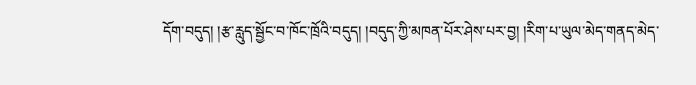དོག་བདུད། །རྩ་རླུད་སྦྱོང་བ་ཁོང་ཁྲོའི་བདུད། །བདུད་ཀྱི་མཁན་པོར་ཤེས་པར་བྱ། །རིག་པ་ཡུལ་མེད་གནད་མེད་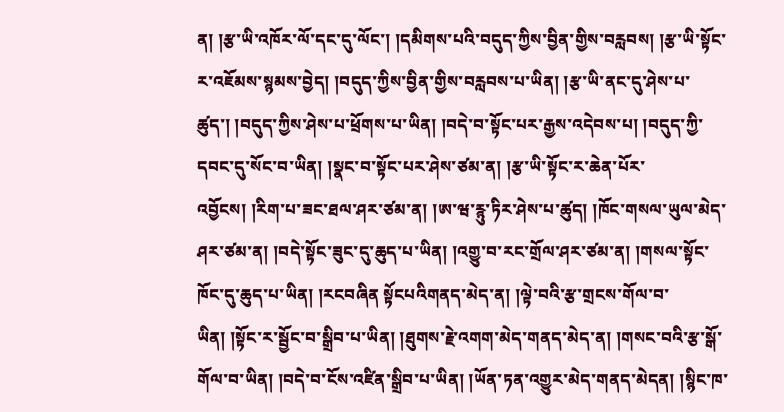ན། །རྩ་ཡི་འཁོར་ལོ་དང་དུ་ལོང་། །དམིགས་པའི་བདུད་ཀྱིས་བྱིན་གྱིས་བརླབས། །རྩ་ཡི་སྟོང་ར་འཇོམས་སྙམས་བྱེད། །བདུད་ཀྱིས་བྱིན་གྱིས་བརླབས་པ་ཡིན། །རྩ་ཡི་ནང་དུ་ཤེས་པ་ཚུད་། །བདུད་ཀྱིས་ཤེས་པ་ཕྲོགས་པ་ཡིན། །བདེ་བ་སྟོང་པར་རྒྱས་འདེབས་པ། །བདུད་ཀྱི་དབང་དུ་སོང་བ་ཡིན། །སྣང་བ་སྟོང་པར་ཤེས་ཙམ་ན། །རྩ་ཡི་སྟོང་ར་ཆེན་པོར་འབྱོངས། །རིག་པ་ཟང་ཐལ་ཤར་ཙམ་ན། །ཨ་ཝ་རྙུ་ཏིར་ཤེས་པ་ཚུད། །ཁོང་གསལ་ཡུལ་མེད་ཤར་ཙམ་ན། །བདེ་སྟོང་ཟུང་དུ་ཆུད་པ་ཡིན། །འགྱུ་བ་རང་གྲོལ་ཤར་ཙམ་ན། །གསལ་སྟོང་ཁོང་དུ་ཆུད་པ་ཡིན། །རངབཞིན སྟོངཔའིགནད་མེད་ན། །ལྟེ་བའི་རྩ་གྲངས་གོལ་བ་ཡིན། །སྟོང་ར་སྦྱོང་བ་སྒྲིབ་པ་ཡིན། །ཐུགས་རྗེ་འགག་མེད་གནད་མེད་ན། །གསང་བའི་རྩ་སྒོ་གོལ་བ་ཡིན། །བདེ་བ་ངོས་འཛིན་སྒྲིབ་པ་ཡིན། །ཡོན་ཏན་འགྱུར་མེད་གནད་མེདན། །སྙིང་ཁ་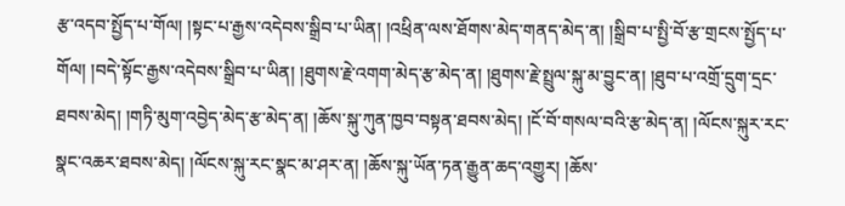རྩ་འདབ་སྤྱོད་པ་གོལ། །སྟང་པ་རྒྱས་འདེབས་སྒྲིབ་པ་ཡིན། །འཕྲིན་ལས་ཐོགས་མེད་གནད་མེད་ན། །སྒྲིབ་པ་སྤྱི་བོ་རྩ་གྲངས་སྤྱོད་པ་གོལ། །བདེ་སྟོང་རྒྱས་འདེབས་སྒྲིབ་པ་ཡིན། །ཐུགས་རྗེ་འགག་མེད་རྩ་མེད་ན། །ཐུགས་རྗེ་སྤྲུལ་སྐུ་མ་བྱུང་ན། །ཐུབ་པ་འགྲོ་དྲུག་དྲང་ཐབས་མེད། །གཏི་མུག་འབྱེད་མེད་རྩ་མེད་ན། །ཆོས་སྐུ་ཀུན་ཁྱབ་བསྟན་ཐབས་མེད། །ངོ་བོ་གསལ་བའི་རྩ་མེད་ན། །ལོངས་སྐུར་རང་སྣང་འཆར་ཐབས་མེད། །ལོངས་སྐུ་རང་སྣང་མ་ཤར་ན། །ཆོས་སྐུ་ཡོན་ཏན་རྒྱུན་ཆད་འགྱུར། །ཆོས་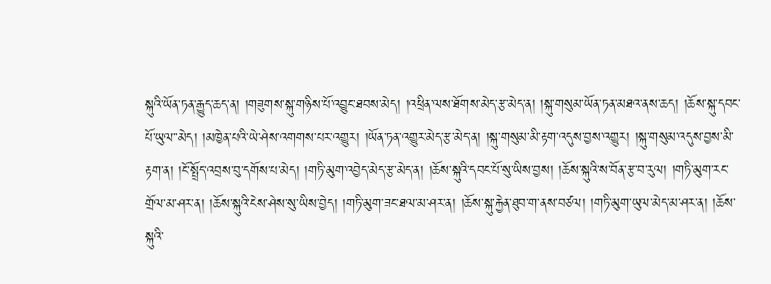སྐུའི་ཡོན་ཏན་རྒྱུད་ཆད་ན། །གཟུགས་སྐུ་གཉིས་པོ་འབྱུང་ཐབས་མེད། །འཕྲིན་ལས་ཐོགས་མེད་རྩ་མེད་ན། །སྐུ་གསུམ་ཡོན་ཏན་མཐའ་ནས་ཆད། །ཆོས་སྐུ་དབང་པོ་ཡུལ་་མེད། །མཁྱེན་པའི་ཡེ་ཤེས་འགགས་པར་འགྱུར། །ཡོན་ཏན་འགྱུར་མེད་རྩ་མེད་ན། །སྐུ་གསུམ་མི་རྟག་འདུས་བྱས་འགྱུར། །སྐུ་གསུམ་འདུས་བྱས་མི་རྟག་ན། །ངོ་སྤྲོད་འབྲས་བུ་དགོས་པ་མེད། །གཏི་མུག་འབྱེད་མེད་རྩ་མེད་ན། །ཆོས་སྐུའི་དབང་པོ་སུ་ཡིས་བྱས། །ཆོས་སྐུའི་ས་བོན་རྩ་བ་རུལ། །གཏི་མུག་རང་གྲོལ་མ་ཤར་ན། །ཆོས་སྐུའི་ངེས་ཤེས་སུ་ཡིས་བྱེད། །གཏི་མུག་ཟང་ཐལ་མ་ཤར་ན། །ཆོས་སྐུ་རྐྱེན་ཐུབ་ག་ནས་བཙལ། །གཏི་མུག་ཡུལ་མེད་མ་ཤར་ན། །ཆོས་སྐུའི་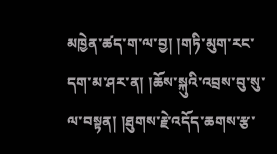མཁྱེན་ཚད་ག་ལ་བྱ། །གཏི་མུག་རང་དག་མ་ཤར་ན། །ཆོས་སྐུའི་འབྲས་བུ་སུ་ལ་བསྟན། །ཐུགས་རྗེ་འདོད་ཆགས་རྩ་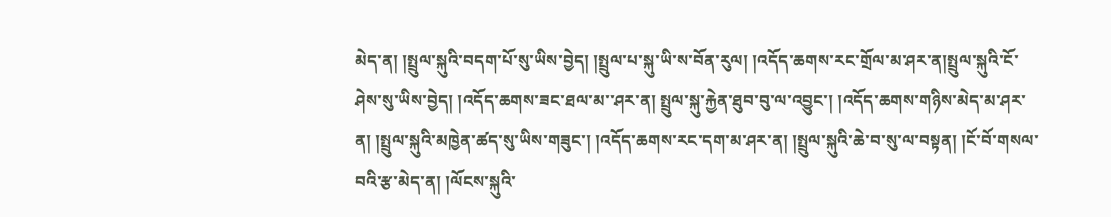མེད་ན། །སྤྲུལ་སྐུའི་བདག་པོ་སུ་ཡིས་བྱེད། །སྤྲུལ་པ་སྐུ་ཡི་ས་བོན་རུལ། །འདོད་ཆགས་རང་གྲོལ་མ་ཤར་ན།སྤྲུལ་སྐུའི་ངོ་ཤེས་སུ་ཡིས་བྱེད། །འདོད་ཆགས་ཟང་ཐལ་མ་་ཤར་ན། སྤྲུལ་སྐུ་རྐྱེན་ཐུབ་བུ་ལ་འབྱུང་། །འདོད་ཆགས་གཉིས་མེད་མ་ཤར་ན། །སྤྲུལ་སྐུའི་མཁྱེན་ཚད་སུ་ཡིས་གཟུང་། །འདོད་ཆགས་རང་དག་མ་ཤར་ན། །སྤྲུལ་སྐུའི་ཆེ་བ་སུ་ལ་བསྟན། །ངོ་བོ་གསལ་བའི་རྩ་མེད་ན། །ལོངས་སྐུའི་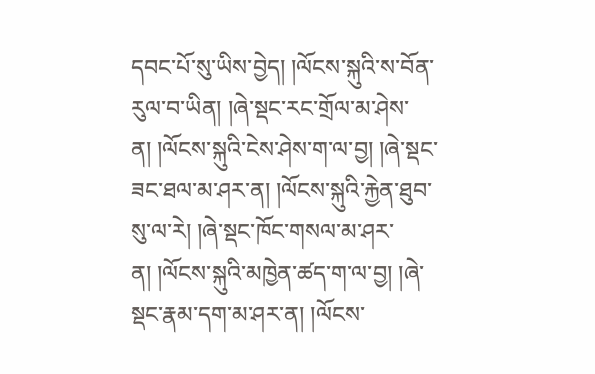དབང་པོ་སུ་ཡིས་བྱེད། །ལོངས་སྐུའི་ས་བོན་རུལ་བ་ཡིན། །ཞེ་སྡང་རང་གྲོལ་མ་ཤེས་ན། །ལོངས་སྐུའི་ངེས་ཤེས་ག་ལ་བྱ། །ཞེ་སྡང་ཟང་ཐལ་མ་ཤར་ན། །ལོངས་སྐུའི་རྐྱེན་ཐུབ་སུ་ལ་རེ། །ཞེ་སྡང་ཁོང་གསལ་མ་ཤར་ན། །ལོངས་སྐུའི་མཁྱེན་ཚད་ག་ལ་བྱ། །ཞེ་སྡང་རྣམ་དག་མ་ཤར་ན། །ལོངས་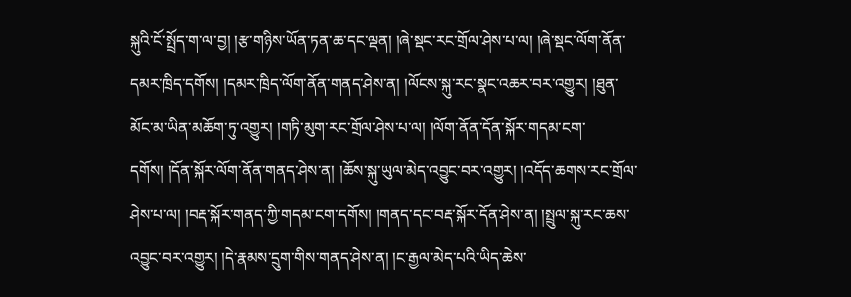སྐུའི་ངོ་སྤྲོད་ག་ལ་བྱ། །རྩ་གཉིས་ཡོན་ཏན་ཆ་དང་ལྡན། །ཞེ་སྡང་རང་གྲོལ་ཤེས་པ་ལ། །ཞེ་སྡང་ལོག་ནོན་དམར་ཁྲིད་དགོས། །དམར་ཁྲིད་ལོག་ནོན་གནད་ཤེས་ན། །ལོངས་སྐུ་རང་སྣང་འཆར་བར་འགྱུར། །ཐུན་མོང་མ་ཡིན་མཆོག་ཏུ་འགྱུར། །གཏི་མུག་རང་གྲོལ་ཤེས་པ་ལ། །ལོག་ནོན་དོན་སྐོར་གདམ་ངག་དགོས། །དོན་སྐོར་ལོག་ནོན་གནད་ཤེས་ན། །ཆོས་སྐུ་ཡུལ་མེད་འབྱུང་བར་འགྱུར། །འདོད་ཆགས་རང་གྲོལ་ཤེས་པ་ལ། །བརྡ་སྐོར་གནད་ཀྱི་གདམ་ངག་དགོས། །གནད་དང་བརྡ་སྐོར་དོན་ཤེས་ན། །སྤྲུལ་སྐུ་རང་ཆས་འབྱུང་བར་འགྱུར། །དེ་རྣམས་དྲུག་གིས་གནད་ཤེས་ན། །ང་རྒྱལ་མེད་པའི་ཡིད་ཆེས་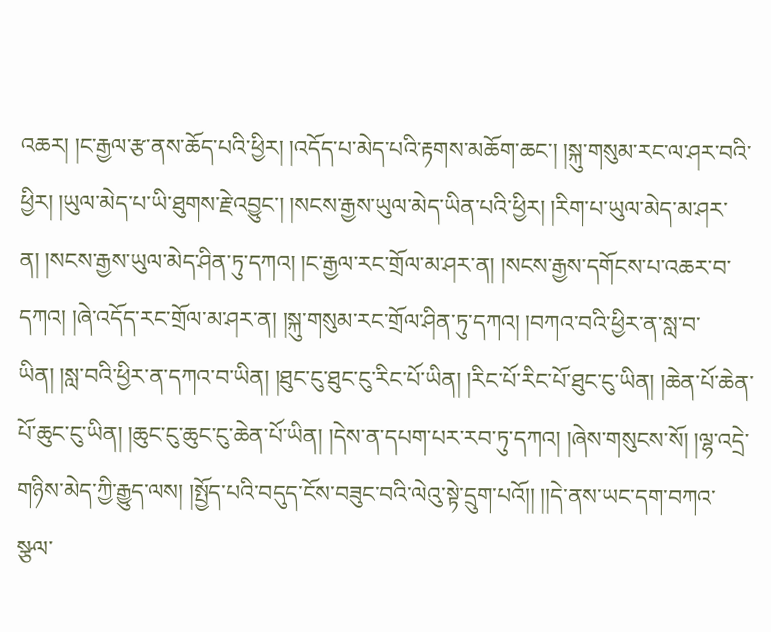འཆར། །ང་རྒྱལ་རྩ་ནས་ཆོད་པའི་ཕྱིར། །འདོད་པ་མེད་པའི་རྟགས་མཆོག་ཆང་། །སྐུ་གསུམ་རང་ལ་ཤར་བའི་ཕྱིར། །ཡུལ་མེད་པ་ཡི་ཐུགས་རྗེ་འབྱུང་། །སངས་རྒྱས་ཡུལ་མེད་ཡིན་པའི་ཕྱིར། །རིག་པ་ཡུལ་མེད་མ་ཤར་ན། །སངས་རྒྱས་ཡུལ་མེད་ཤིན་ཏུ་དཀའ། །ང་རྒྱལ་རང་གྲོལ་མ་ཤར་ན། །སངས་རྒྱས་དགོངས་པ་འཆར་བ་དཀའ། །ཞེ་འདོད་རང་གྲོལ་མ་ཤར་ན། །སྐུ་གསུམ་རང་གྲོལ་ཤིན་ཏུ་དཀའ། །བཀའ་བའི་ཕྱིར་ན་སླ་བ་ཡིན། །སླ་བའི་ཕྱིར་ན་དཀའ་བ་ཡིན། །ཐུང་ངུ་ཐུང་ངུ་རིང་པོ་ཡིན། །རིང་པོ་རིང་པོ་ཐུང་ངུ་ཡིན། །ཆེན་པོ་ཆེན་པོ་ཆུང་ངུ་ཡིན། །ཆུང་ངུ་ཆུང་ངུ་ཆེན་པོ་ཡིན། །དེས་ན་དཔག་པར་རབ་ཏུ་དཀའ། །ཞེས་གསུངས་སོ། །ལྷ་འདྲེ་གཉིས་མེད་ཀྱི་རྒྱུད་ལས། །སྤྱོད་པའི་བདུད་ངོས་བཟུང་བའི་ལེའུ་སྟེ་དྲུག་པའོ།། །།དེ་ནས་ཡང་དག་བཀའ་སྩལ་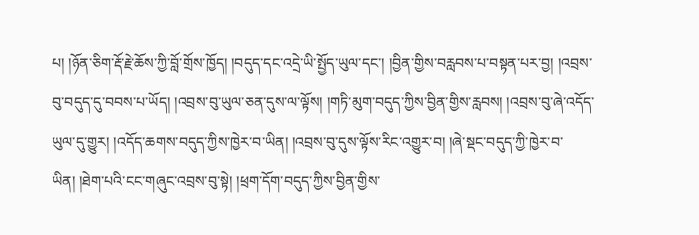པ། །ཉོན་ཅིག་རྡོ་རྗེ་ཆོས་ཀྱི་བློ་གྲོས་ཁྱོད། །བདུད་དང་འདྲེ་ཡི་སྤྱོད་ཡུལ་དང་། །བྱིན་གྱིས་བརླབས་པ་བསྟན་པར་བྱ། །འབྲས་བུ་བདུད་དུ་བབས་པ་ཡོད། །འབྲས་བུ་ཡུལ་ཅན་དུས་ལ་ལྟོས། །གཏི་མུག་བདུད་ཀྱིས་བྱིན་གྱིས་རླབས། །འབྲས་བུ་ཞེ་འདོད་ཡུལ་དུ་གྱུར། །འདོད་ཆགས་བདུད་ཀྱིས་ཁྱེར་བ་ཡིན། །འབྲས་བུ་དུས་ལྟོས་རིང་འགྱུར་བ། །ཞེ་སྡང་བདུད་ཀྱི་ཁྱེར་བ་ཡིན། །ཐེག་པའི་ངང་གཞུང་འབྲས་བུ་སྟེ། །ཕྲག་དོག་བདུད་ཀྱིས་བྱིན་གྱིས་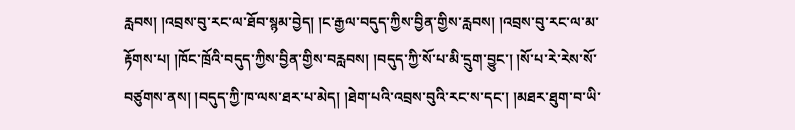རླབས། །འབྲས་བུ་རང་ལ་ཐོབ་སྙམ་བྱེད། །ང་རྒྱལ་བདུད་ཀྱིས་བྱིན་གྱིས་རླབས། །འབྲས་བུ་རང་ལ་མ་རྟོགས་པ། །ཁོང་ཁྲོའི་བདུད་ཀྱིས་བྱིན་གྱིས་བརླབས། །བདུད་ཀྱི་སོ་པ་མི་དྲུག་བྱུང་། །སོ་པ་རེ་རེས་སོ་བཙུགས་ནས། །བདུད་ཀྱི་ཁ་ལས་ཐར་པ་མེད། །ཐེག་པའི་འབྲས་བུའི་རང་ས་དང་། །མཐར་ཐུག་བ་ཡི་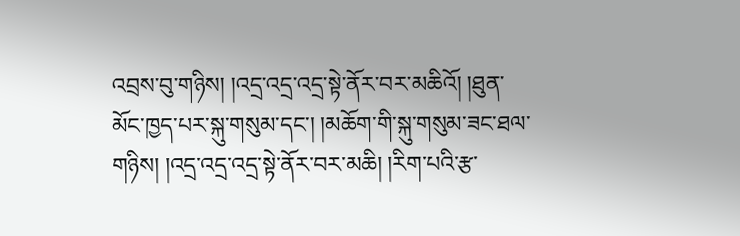འབྲས་བུ་གཉིས། །འདྲ་འདྲ་འདྲ་སྟེ་ནོར་བར་མཆིའོ། །ཐུན་མོང་ཁྱད་པར་སྐུ་གསུམ་དང་། །མཆོག་གི་སྐུ་གསུམ་ཟང་ཐལ་གཉིས། །འདྲ་འདྲ་འདྲ་སྟེ་ནོར་བར་མཆི། །རིག་པའི་རྩ་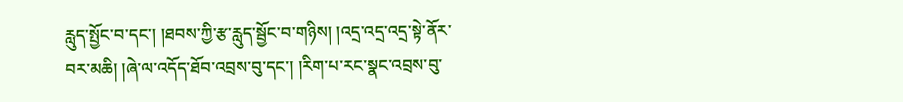རླུད་སྤྱོང་བ་དང་། །ཐབས་ཀྱི་རྩ་རླུད་སྦྱོང་བ་གཉིས། །འདྲ་འདྲ་འདྲ་སྟེ་ནོར་བར་མཆི། །ཞེ་ལ་འདོད་ཐོབ་འབྲས་བུ་དང་། །རིག་པ་རང་སྣང་འབྲས་བུ་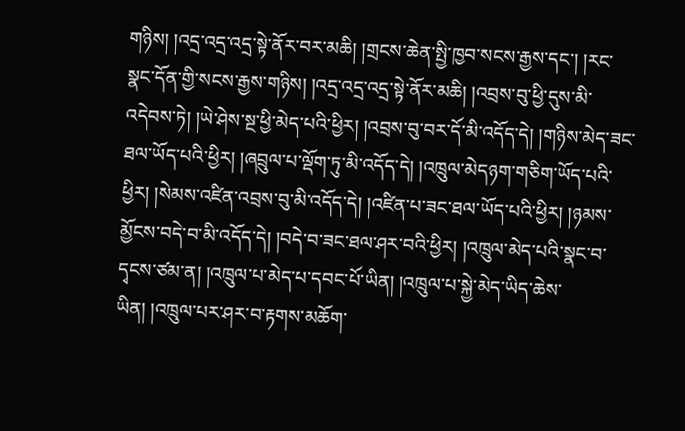གཉིས། །འདྲ་འདྲ་འདྲ་སྟེ་ནོར་བར་མཆི། །གྲངས་ཆེན་སྤྱི་ཁྱབ་སངས་རྒྱས་དང་། །རང་སྣང་དོན་གྱི་སངས་རྒྱས་གཉིས། །འདྲ་འདྲ་འདྲ་སྟེ་ནོར་མཆི། །འབྲས་བུ་ཕྱི་དུས་མི་འདེབས་ཏེ། །ཡེ་ཤེས་སྔ་ཕྱི་མེད་པའི་ཕྱིར། །འབྲས་བུ་བར་དོ་མི་འདོད་དེ། །གཉིས་མེད་ཟང་ཐལ་ཡོད་པའི་ཕྱིར། །ཞབྲུལ་པ་ལྡོག་ཏུ་མི་འདོད་དེ། །འཁྲུལ་མེདཉག་གཅིག་ཡོད་པའི་ཕྱིར། །སེམས་འཛིན་འབྲས་བུ་མི་འདོད་དེ། །འཛིན་པ་ཟང་ཐལ་ཡོད་པའི་ཕྱིར། །ཉམས་མྱོངས་བདེ་བ་མི་འདོད་དེ། །བདེ་བ་ཟང་ཐལ་ཤར་བའི་ཕྱིར། །འཁྲུལ་མེད་པའི་སྣང་བ་དྭངས་ཙམ་ན། །འཁྲུལ་པ་མེད་པ་དབང་པོ་ཡིན། །འཁྲུལ་པ་སྐྱེ་མེད་ཡིད་ཆེས་ཡིན། །འཁྲུལ་པར་ཤར་བ་རྟགས་མཆོག་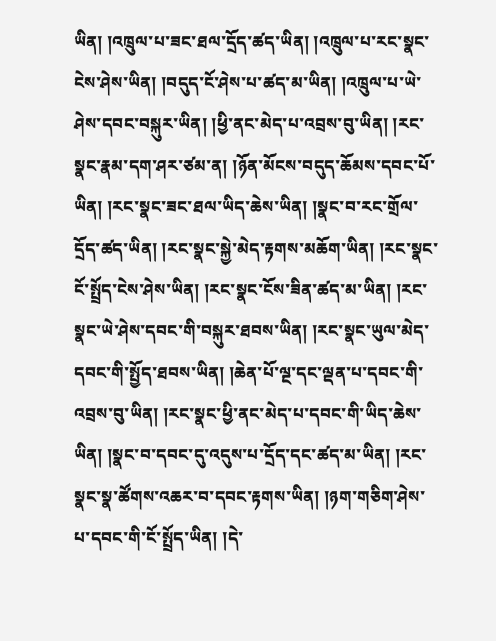ཡིན། །འཁྲུལ་པ་ཟང་ཐལ་དྲོད་ཚད་ཡིན། །འཁྲུལ་པ་རང་སྣང་ངེས་ཤེས་ཡིན། །བདུད་ངོ་ཤེས་པ་ཚད་མ་ཡིན། །འཁྲུལ་པ་ཡེ་ཤེས་དབང་བསྐུར་ཡིན། །ཕྱི་ནང་མེད་པ་འབྲས་བུ་ཡིན། །རང་སྣང་རྣམ་དག་ཤར་ཙམ་ན། །ཉོན་མོངས་བདུད་ཆོམས་དབང་པོ་ཡིན། །རང་སྣང་ཟང་ཐལ་ཡིད་ཆེས་ཡིན། །སྣང་བ་རང་གྲོལ་དྲོད་ཚད་ཡིན། །རང་སྣང་སྐྱེ་མེད་རྟགས་མཆོག་ཡིན། །རང་སྣང་ངོ་སྤྲོད་ངེས་ཤེས་ཡིན། །རང་སྣང་ངོས་ཟིན་ཚད་མ་ཡིན། །རང་སྣང་ཡེ་ཤེས་དབང་གི་བསྐུར་ཐབས་ཡིན། །རང་སྣང་ཡུལ་མེད་དབང་གི་སྤྱོད་ཐབས་ཡིན། །ཆེན་པོ་ལྔ་དང་ལྡན་པ་དབང་གི་འབྲས་བུ་ཡིན། །རང་སྣང་ཕྱི་ནང་མེད་པ་དབང་གི་ཡིད་ཆེས་ཡིན། །སྣང་བ་དབང་དུ་འདུས་པ་དྲོད་དང་ཚད་མ་ཡིན། །རང་སྣང་སྣ་ཚོགས་འཆར་བ་དབང་རྟགས་ཡིན། །ཉག་གཅིག་ཤེས་པ་དབང་གི་ངོ་སྤྲོད་ཡིན། །དེ་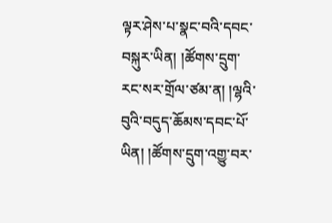ལྟར་ཤེས་པ་སྣང་བའི་དབང་བསྐུར་ཡིན། །ཚོགས་དྲུག་རང་སར་གྲོལ་ཙམ་ན། །ལྷའི་བུའི་བདུད་ཆོམས་དབང་པོ་ཡིན། །ཚོགས་དྲུག་འགྱུ་བར་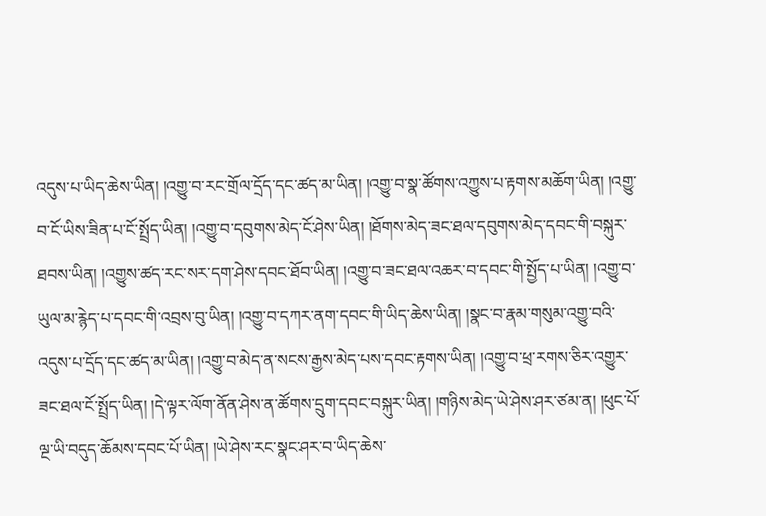འདུས་པ་ཡིད་ཆེས་ཡིན། །འགྱུ་བ་རང་གྲོལ་དྲོད་དང་ཚད་མ་ཡིན། །འགྱུ་བ་སྣ་ཚོགས་འཀྱུས་པ་རྟགས་མཆོག་ཡིན། །འགྱུ་བ་ངོ་ཡིས་ཟིན་པ་ངོ་སྤྲོད་ཡིན། །འགྱུ་བ་དབུགས་མེད་ངོ་ཤེས་ཡིན། །ཐོགས་མེད་ཟང་ཐལ་དབུགས་མེད་དབང་གི་བསྐུར་ཐབས་ཡིན། །འགྱུས་ཚད་རང་སར་དག་ཤེས་དབང་ཐོབ་ཡིན། །འགྱུ་བ་ཟང་ཐལ་འཆར་བ་དབང་གི་སྤྱོད་པ་ཡིན། །འགྱུ་བ་ཡུལ་མ་རྙེད་པ་དབང་གི་འབྲས་བུ་ཡིན། །འགྱུ་བ་དཀར་ནག་དབང་གི་ཡིད་ཆེས་ཡིན། །སྣང་བ་རྣམ་གསུམ་འགྱུ་བའི་འདུས་པ་དྲོད་དང་ཚད་མ་ཡིན། །འགྱུ་བ་མེད་ན་སངས་རྒྱས་མེད་པས་དབང་རྟགས་ཡིན། །འགྱུ་བ་ཕྲ་རགས་ཅིར་འགྱུར་ཟང་ཐལ་ངོ་སྤྲོད་ཡིན། །དེ་ལྟར་ལོག་ནོན་ཤེས་ན་ཚོགས་དྲུག་དབང་བསྐུར་ཡིན། །གཉིས་མེད་ཡེ་ཤེས་ཤར་ཙམ་ན། །ཕུང་པོ་ལྔ་ཡི་བདུད་ཆོམས་དབང་པོ་ཡིན། །ཡེ་ཤེས་རང་སྣང་ཤར་བ་ཡིད་ཆེས་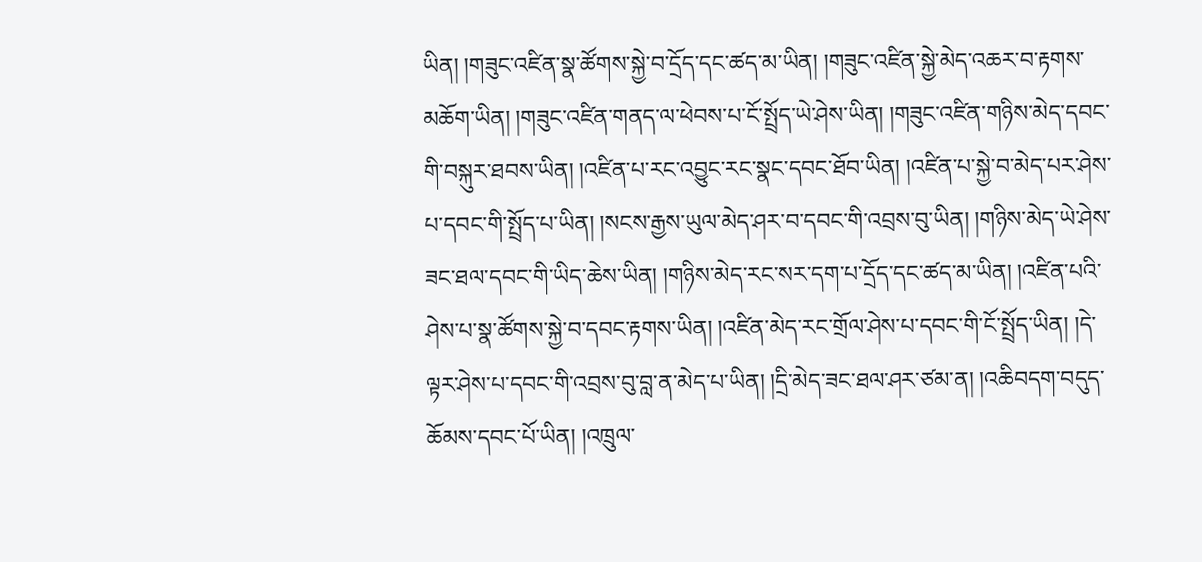ཡིན། །གཟུང་འཛིན་སྣ་ཚོགས་སྐྱེ་བ་དྲོད་དང་ཚད་མ་ཡིན། །གཟུང་འཛིན་སྐྱེ་མེད་འཆར་བ་རྟགས་མཆོག་ཡིན། །གཟུང་འཛིན་གནད་ལ་ཕེབས་པ་ངོ་སྤྲོད་ཡེ་ཤེས་ཡིན། །གཟུང་འཛིན་གཉིས་མེད་དབང་གི་བསྐུར་ཐབས་ཡིན། །འཛིན་པ་རང་འབྱུང་རང་སྣང་དབང་ཐོབ་ཡིན། །འཛིན་པ་སྐྱེ་བ་མེད་པར་ཤེས་པ་དབང་གི་སྤྲོད་པ་ཡིན། །སངས་རྒྱས་ཡུལ་མེད་ཤར་བ་དབང་གི་འབྲས་བུ་ཡིན། །གཉིས་མེད་ཡེ་ཤེས་ཟང་ཐལ་དབང་གི་ཡིད་ཆེས་ཡིན། །གཉིས་མེད་རང་སར་དག་པ་དྲོད་དང་ཚད་མ་ཡིན། །འཛིན་པའི་ཤེས་པ་སྣ་ཚོགས་སྐྱེ་བ་དབང་རྟགས་ཡིན། །འཛིན་མེད་རང་གྲོལ་ཤེས་པ་དབང་གི་ངོ་སྤྲོད་ཡིན། །དེ་ལྟར་ཤེས་པ་དབང་གི་འབྲས་བུ་བླ་ན་མེད་པ་ཡིན། །དྲི་མེད་ཟང་ཐལ་ཤར་ཙམ་ན། །འཆིབདག་བདུད་ཆོམས་དབང་པོ་ཡིན། །འཁྲུལ་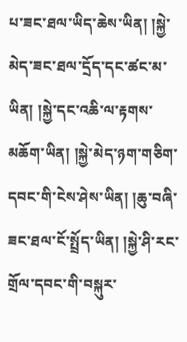པ་ཟང་ཐལ་ཡིད་ཆེས་ཡིན། །སྐྱེ་མེད་ཟང་ཐལ་དྲོད་དང་ཚང་མ་ཡིན། །སྐྱེ་དང་འཆི་ལ་རྟགས་མཆོག་ཡིན། །སྐྱེ་མེད་ཉག་གཅིག་དབང་གི་ངེས་ཤེས་ཡིན། །ཆུ་བཞི་ཟང་ཐལ་ངོ་སྤྲོད་ཡིན། །སྐྱེ་ཤི་རང་གྲོལ་དབང་གི་བསྐུར་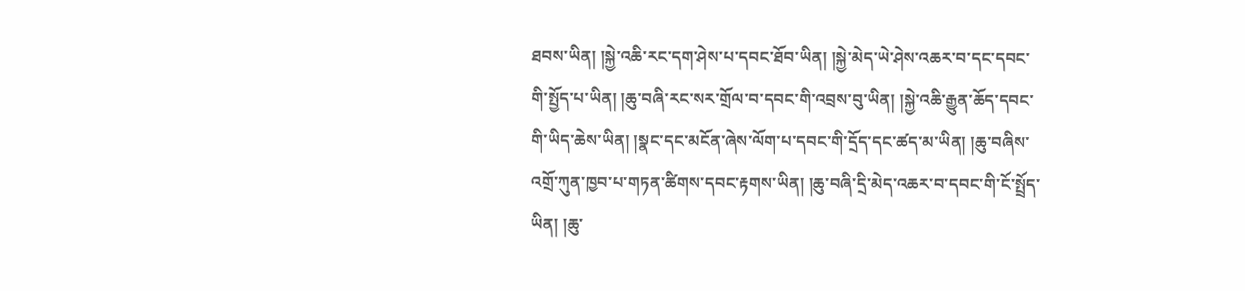ཐབས་ཡིན། །སྐྱེ་འཆི་རང་དག་ཤེས་པ་དབང་ཐོབ་ཡིན། །སྐྱེ་མེད་ཡེ་ཤེས་འཆར་བ་དང་དབང་གི་སྤྱོད་པ་ཡིན། །ཆུ་བཞི་རང་སར་གྲོལ་བ་དབང་གི་འབྲས་བུ་ཡིན། །སྐྱེ་འཆི་རྒྱུན་ཆོད་དབང་གི་ཡིད་ཆེས་ཡིན། །སྣང་དང་མངོན་ཞེས་ལོག་པ་དབང་གི་དྲོད་དང་ཚད་མ་ཡིན། །ཆུ་བཞིས་འགྲོ་ཀུན་ཁྱབ་པ་གཏན་ཚིགས་དབང་རྟགས་ཡིན། །ཆུ་བཞི་དྲི་མེད་འཆར་བ་དབང་གི་ངོ་སྤྲོད་ཡིན། །ཆུ་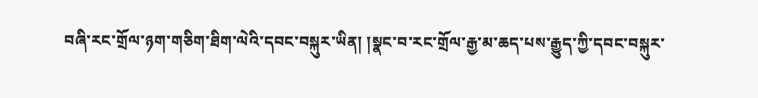བཞི་རང་གྲོལ་ཉག་གཅིག་ཐིག་ལེའི་དབང་བསྐུར་ཡིན། །སྣང་བ་རང་གྲོལ་རྒྱ་མ་ཆད་པས་རྒྱུད་ཀྱི་དབང་བསྐུར་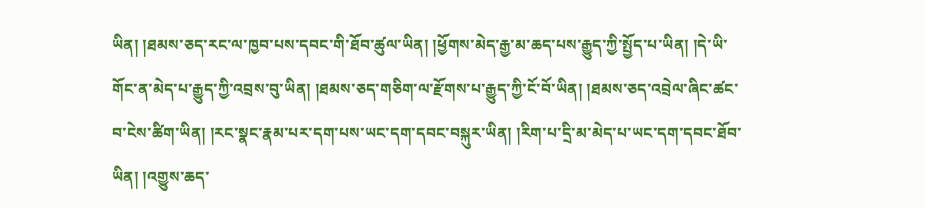ཡིན། །ཐམས་ཅད་རང་ལ་ཁྱབ་པས་དབང་གི་ཐོབ་ཚུལ་ཡིན། །ཕྱོགས་མེད་རྒྱ་མ་ཆད་པས་རྒྱུད་ཀྱི་སྤྱོད་པ་ཡིན། །དེ་ཡི་གོང་ན་མེད་པ་རྒྱུད་ཀྱི་འབྲས་བུ་ཡིན། །ཐམས་ཅད་གཅིག་ལ་རྫོགས་པ་རྒྱུད་ཀྱི་ངོ་བོ་ཡིན། །ཐམས་ཅད་འབྲེལ་ཞིང་ཚང་བ་ངེས་ཚིག་ཡིན། །རང་སྣང་རྣམ་པར་དག་པས་ཡང་དག་དབང་བསྐུར་ཡིན། །རིག་པ་དྲི་མ་མེད་པ་ཡང་དག་དབང་ཐོབ་ཡིན། །འགྱུས་ཆད་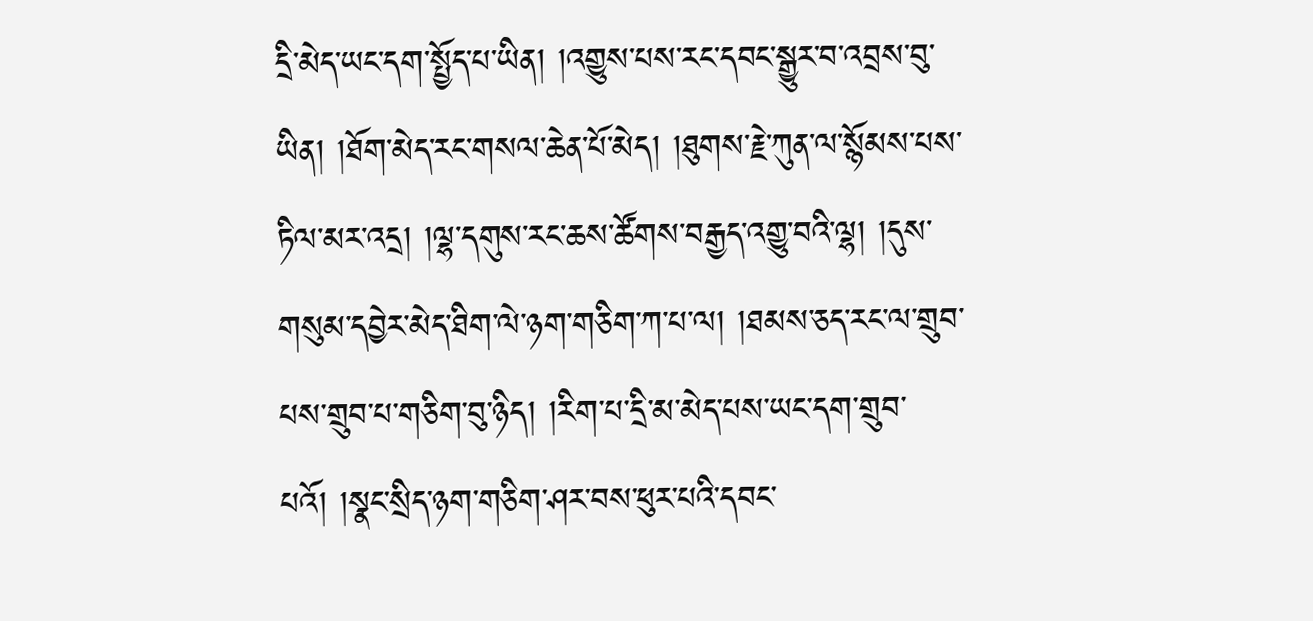དྲི་མེད་ཡང་དག་སྤྱོད་པ་ཡིན། །འགྱུས་པས་རང་དབང་སྒྱུར་བ་འབྲས་བུ་ཡིན། །ཐོག་མེད་རང་གསལ་ཆེན་པོ་མེད། །ཐུགས་རྗེ་ཀུན་ལ་སྙོམས་པས་ཏིལ་མར་འདྲ། །ལྷ་དགུས་རང་ཆས་ཚོགས་བརྒྱད་འགྱུ་བའི་ལྷ། །དུས་གསུམ་དབྱེར་མེད་ཐིག་ལེ་ཉག་གཅིག་ཀ་པ་ལ། །ཐམས་ཅད་རང་ལ་གྲུབ་པས་གྲུབ་པ་གཅིག་བུ་ཉིད། །རིག་པ་དྲི་མ་མེད་པས་ཡང་དག་གྲུབ་པའོ། །སྣང་སྲིད་ཉག་གཅིག་ཤར་བས་ཕུར་པའི་དབང་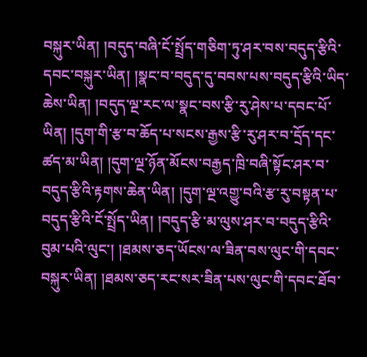བསྐུར་ཡིན། །བདུད་བཞི་ངོ་སྤྲོད་གཅིག་ཏུ་ཤར་བས་བདུད་རྩིའི་དབང་བསྐུར་ཡིན། །སྣང་བ་བདུད་དུ་བབས་པས་བདུད་རྩིའི་ཡིད་ཆེས་ཡིན། །བདུད་ལྔ་རང་ལ་སྣང་བས་རྩི་རུ་ཤེས་པ་དབང་པོ་ཡིན། །དུག་གི་རྩ་བ་ཆོད་པ་སངས་རྒྱས་རྩི་རུ་ཤར་བ་དྲོད་དང་ཚད་མ་ཡིན། །དུག་ལྔ་ཉོན་མོངས་བརྒྱད་ཁྲི་བཞི་སྟོང་ཤར་བ་བདུད་རྩིའི་རྟགས་ཆེན་ཡིན། །དུག་ལྔ་འགྱུ་བའི་རྩ་རུ་བསྟན་པ་བདུད་རྩིའི་ངོ་སྤྲོད་ཡིན། །བདུད་རྩི་མ་ལུས་ཤར་བ་བདུད་རྩིའི་བུམ་པའི་ལུང་། །ཐམས་ཅད་ཡོངས་ལ་ཟིན་བས་ལུང་གི་དབང་བསྐུར་ཡིན། །ཐམས་ཅད་རང་སར་ཟིན་པས་ལུང་གི་དབང་ཐོབ་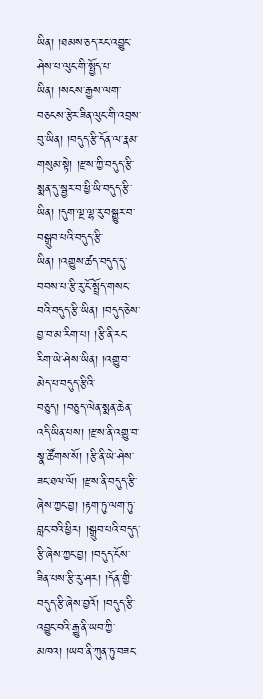ཡིན། །ཐམས་ཅད་རང་འབྱུང་ཤེས་པ་ལུང་གི་སྤྱོད་པ་ཡིན། །སངས་རྒྱས་ལག་བཅངས་རྩེར་ཟིན་ལུང་གི་འབྲས་བུ་ཡིན། །བདུད་རྩི་དོན་ལ་རྣམ་གསུམ་སྟེ། །རྫས་ཀྱི་བདུད་རྩི་སྨན་དུ་སྦྱར་བ་ཕྱི་ཡི་བདུད་རྩི་ཡིན། །དུག་ལྔ་ལྷ་རུ་བསྒྱུར་བ་བསྒྲུབ་པའི་བདུད་རྩི་ཡིན། །འགྱུས་ཚད་བདུད་དུ་བབས་པ་རྩི་རུ་ངོ་སྤྲོད་གསང་བའི་བདུད་རྩི་ཡིན། །བདུད་ཅེས་བྱ་བ་མ་རིག་པ། །རྩི་ནི་རང་རིག་ཡེ་ཤེས་ཡིན། །འགྱུ་བ་མེད་པ་བདུད་རྩིའི་བཅུད། །བཅུད་ལེན་སྨན་ཆེན་འདི་ཡིན་པས། །རྫས་ནི་འགྱུ་བ་སྣ་ཚོགས་སོ། །རྩི་ནི་ཡེ་ཤེས་ཟང་ཐལ་ལོ། །རྫས་ནི་བདུད་རྩི་ཞེས་ཀྱང་བྱ། །རྟག་ཏུ་ལག་ཏུ་བླང་བའི་ཕྱིར། །སྒྲུབ་པའི་བདུད་རྩི་ཞེས་ཀྱང་བྱ། །བདུད་ངོས་ཟིན་པས་རྩི་རུ་ཤར། །དོན་གྱི་བདུད་རྩི་ཞེས་བྱའོ། །བདུད་རྩི་འབྱུང་བའི་རྒྱུ་ནི་ཡབ་ཀྱི་མཁའ། །ཡབ་ནི་ཀུན་ཏུ་བཟང་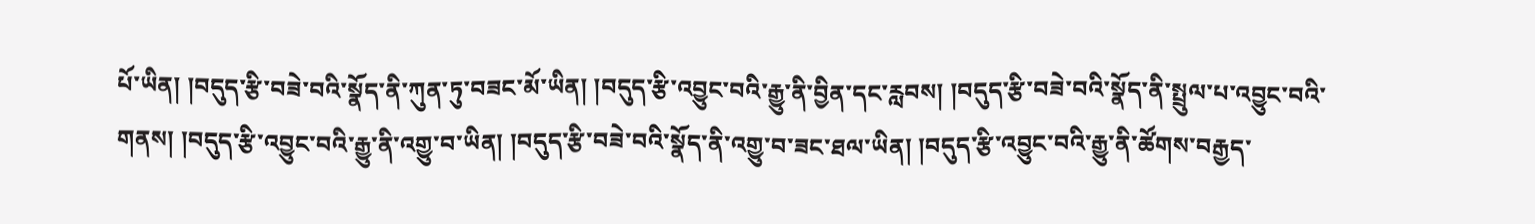པོ་ཡིན། །བདུད་རྩི་བཟེ་བའི་སྣོད་ནི་ཀུན་ཏུ་བཟང་མོ་ཡིན། །བདུད་རྩི་འབྱུང་བའི་རྒྱུ་ནི་བྱིན་དང་རླབས། །བདུད་རྩི་བཟེ་བའི་སྣོད་ནི་སྤྲུལ་པ་འབྱུང་བའི་གནས། །བདུད་རྩི་འབྱུང་བའི་རྒྱུ་ནི་འགྱུ་བ་ཡིན། །བདུད་རྩི་བཟེ་བའི་སྣོད་ནི་འགྱུ་བ་ཟང་ཐལ་ཡིན། །བདུད་རྩི་འབྱུང་བའི་རྒྱུ་ནི་ཚོགས་བརྒྱད་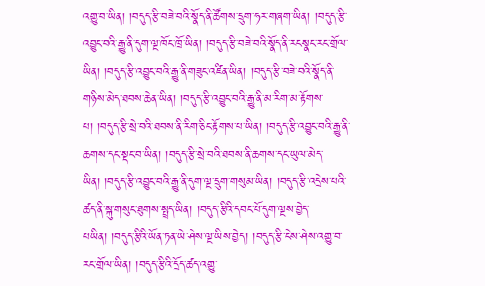འགྱུ་བ་ཡིན། །བདུད་རྩི་བཟེ་བའི་སྣོད་ནི་ཚོགས་དྲུག་ཧར་གཞག་ཡིན། །བདུད་རྩི་འབྱུང་བའི་རྒྱུ་ནི་དུག་ལྔ་ཁོང་ཁྲོ་ཡིན། །བདུད་རྩི་བཟེ་བའི་སྣོད་ནི་རངསྣང་རང་གྲོལ་ཡིན། །བདུད་རྩི་འབྱུང་བའི་རྒྱུ་ནི་གཟུང་འཛིན་ཡིན། །བདུད་རྩི་བཟེ་བའི་སྣོད་ནི་གཉིས་མེད་ཐབས་ཆེན་ཡིན། །བདུད་རྩི་འབྱུང་བའི་རྒྱུ་ནི་མ་རིག་མ་རྟོགས་པ། །བདུད་རྩི་སྲེ་བའི་ཐབས་ནི་རིག་ཅིང་རྟོགས་པ་ཡིན། །བདུད་རྩི་འབྱུང་བའི་རྒྱུ་ནི་ཆགས་དང་སྡང་བ་ཡིན། །བདུད་རྩི་སྲེ་བའི་ཐབས་ནི་ཆགས་དང་ཡུལ་མེད་ཡིན། །བདུད་རྩི་འབྱུང་བའི་རྒྱུ་ནི་དུག་ལྔ་དྲུག་གསུམ་ཡིན། །བདུད་རྩི་འདྲེས་པའི་ཚད་ནི་སྐུ་གསུང་ཐུགས་སྤྲད་ཡིན། །བདུད་རྩིའི་དབང་པོ་དུག་ལྔས་བྱེད་པཡིན། །བདུད་རྩིའི་ཡོན་ཏན་ཡེ་ཤེས་ལྔ་ཡིས་བྱེད། །བདུད་རྩི་ངེས་ཤེས་འགྱུ་བ་རང་གྲོལ་ཡིན། །བདུད་རྩིའི་དྲོད་ཚད་འགྱུ་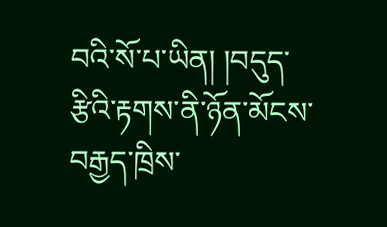བའི་སོ་པ་ཡིན། །བདུད་རྩིའི་རྟགས་ནི་ཉོན་མོངས་བརྒྱད་ཁྲིས་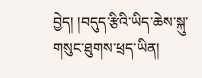བྱེད། །བདུད་རྩིའི་ཡིད་ཆེས་སྐུ་གསུང་ཐུགས་ཕྲད་ཡིན།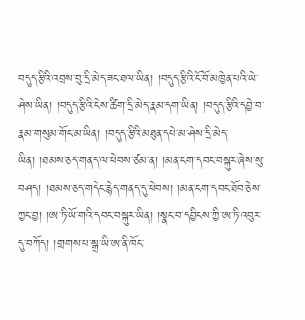བདུད་རྩིའི་འབྲས་བུ་དྲི་མེད་ཟང་ཐལ་ཡིན། །བདུད་རྩིའི་ངོ་བོ་མཁྱེན་པའི་ཡེ་ཤེས་ཡིན། །བདུད་རྩིའི་ངེས་ཚིག་དྲི་མེད་རྣམ་དག་ཡིན། །བདུད་རྩིའི་དབྱེ་བ་རྣམ་གསུམ་གོང་མ་ཡིན། །བདུད་རྩིའི་མཐུན་དཔེ་མ་ཤེས་དྲི་མེད་ཡིན། །ཐམས་ཅད་གནད་ལ་ཕེབས་ཙམ་ན། །མན་ངག་དབང་བསྐུར་ཞེས་སུ་བཤད། །ཐམས་ཅད་གདེང་རྙེད་གནད་དུ་ཕེབས། །མན་ངག་དབང་ཐོབ་ཅེས་ཀྱང་བྱ། །ཨ་ཏི་ཡོ་གའི་དབང་བསྐུར་ཡིན། །སྣང་བ་དབྱིངས་ཀྱི་ཨ་ཏི་འབུར་དུ་བཀོད། །གྲགས་པ་སྒྲ་ཡི་ཨ་ནི་ཁོང་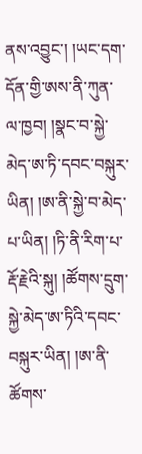ནས་འབྱུང་། །ཡང་དག་དོན་གྱི་ཨས་ནི་ཀུན་ལ་ཁྱབ། །སྣང་བ་སྐྱེ་མེད་ཨ་ཏི་དབང་བསྐུར་ཡིན། །ཨ་ནི་སྐྱེ་བ་མེད་པ་ཡིན། །ཏི་ནི་རིག་པ་རྡོ་རྗེའི་སྐུ། །ཚོགས་དྲུག་སྐྱེ་མེད་ཨ་ཏིའི་དབང་བསྐུར་ཡིན། །ཨ་ནི་ཚོགས་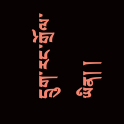དྲུག་རང་གྲོལ་ཡིན། །